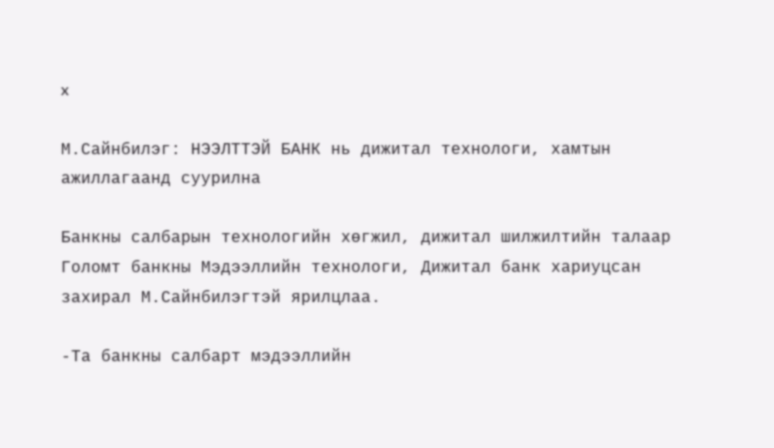x

М.Сайнбилэг: НЭЭЛТТЭЙ БАНК нь дижитал технологи, хамтын ажиллагаанд суурилна

Банкны салбарын технологийн хөгжил, дижитал шилжилтийн талаар Голомт банкны Мэдээллийн технологи, Дижитал банк хариуцсан захирал М.Сайнбилэгтэй ярилцлаа.

-Та банкны салбарт мэдээллийн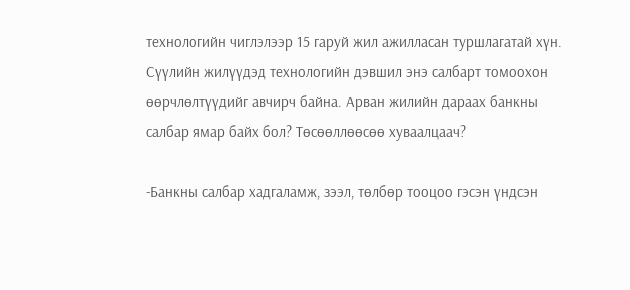технологийн чиглэлээр 15 гаруй жил ажилласан туршлагатай хүн. Сүүлийн жилүүдэд технологийн дэвшил энэ салбарт томоохон өөрчлөлтүүдийг авчирч байна. Арван жилийн дараах банкны салбар ямар байх бол? Төсөөллөөсөө хуваалцаач?

-Банкны салбар хадгаламж, зээл, төлбөр тооцоо гэсэн үндсэн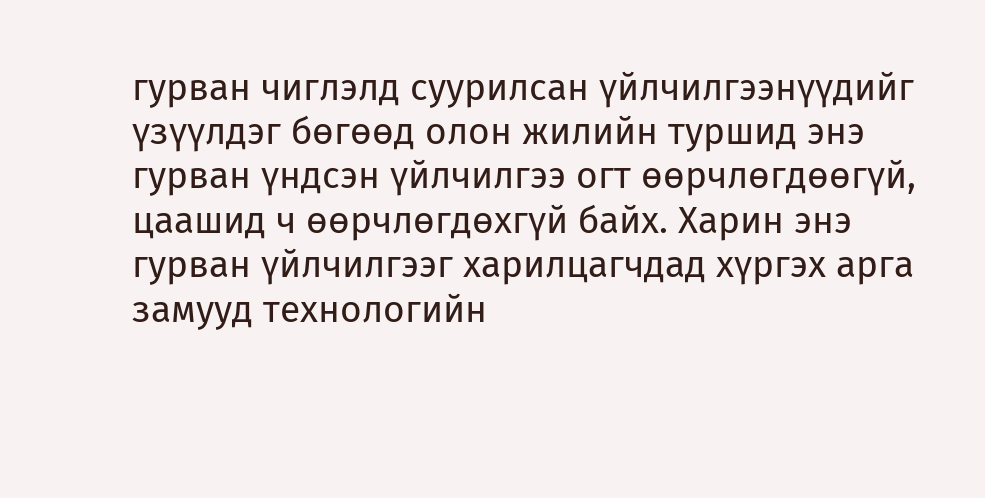гурван чиглэлд суурилсан үйлчилгээнүүдийг үзүүлдэг бөгөөд олон жилийн туршид энэ гурван үндсэн үйлчилгээ огт өөрчлөгдөөгүй, цаашид ч өөрчлөгдөхгүй байх. Харин энэ гурван үйлчилгээг харилцагчдад хүргэх арга замууд технологийн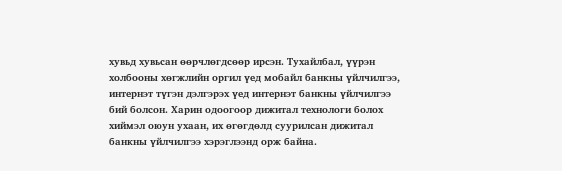хувьд хувьсан өөрчлөгдсөөр ирсэн. Тухайлбал, үүрэн холбооны хөгжлийн оргил үед мобайл банкны үйлчилгээ, интернэт түгэн дэлгэрэх үед интернэт банкны үйлчилгээ бий болсон. Харин одоогоор дижитал технологи болох хиймэл оюун ухаан, их өгөгдөлд суурилсан дижитал банкны үйлчилгээ хэрэглээнд орж байна.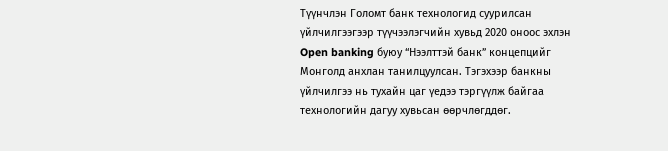Түүнчлэн Голомт банк технологид суурилсан үйлчилгээгээр түүчээлэгчийн хувьд 2020 оноос эхлэн Open banking буюу “Нээлттэй банк” концепцийг Монголд анхлан танилцуулсан. Тэгэхээр банкны үйлчилгээ нь тухайн цаг үедээ тэргүүлж байгаа технологийн дагуу хувьсан өөрчлөгддөг.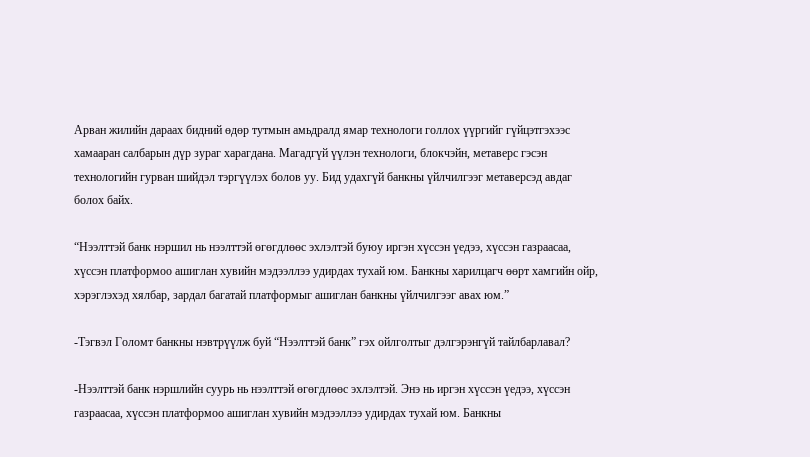Арван жилийн дараах бидний өдөр тутмын амьдралд ямар технологи голлох үүргийг гүйцэтгэхээс хамааран салбарын дүр зураг харагдана. Магадгүй үүлэн технологи, блокчэйн, метаверс гэсэн технологийн гурван шийдэл тэргүүлэх болов уу. Бид удахгүй банкны үйлчилгээг метаверсэд авдаг болох байх.

“Нээлттэй банк нэршил нь нээлттэй өгөгдлөөс эхлэлтэй буюу иргэн хүссэн үедээ, хүссэн газраасаа, хүссэн платформоо ашиглан хувийн мэдээллээ удирдах тухай юм. Банкны харилцагч өөрт хамгийн ойр, хэрэглэхэд хялбар, зардал багатай платформыг ашиглан банкны үйлчилгээг авах юм.”

-Тэгвэл Голомт банкны нэвтрүүлж буй “Нээлттэй банк” гэх ойлголтыг дэлгэрэнгүй тайлбарлавал?

-Нээлттэй банк нэршлийн суурь нь нээлттэй өгөгдлөөс эхлэлтэй. Энэ нь иргэн хүссэн үедээ, хүссэн газраасаа, хүссэн платформоо ашиглан хувийн мэдээллээ удирдах тухай юм. Банкны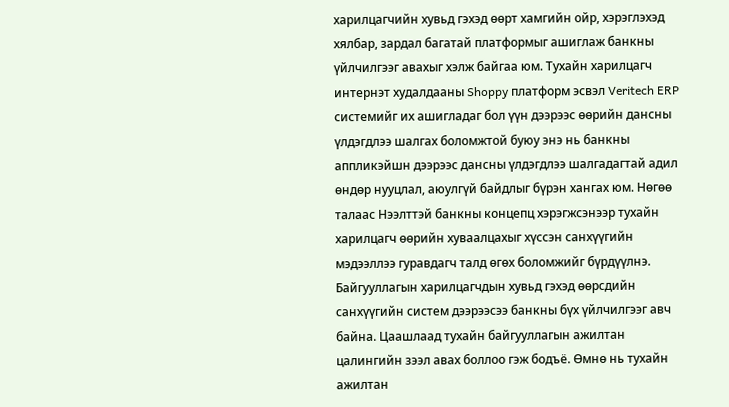харилцагчийн хувьд гэхэд өөрт хамгийн ойр, хэрэглэхэд хялбар, зардал багатай платформыг ашиглаж банкны үйлчилгээг авахыг хэлж байгаа юм. Тухайн харилцагч интернэт худалдааны Shoppy платформ эсвэл Veritech ERP системийг их ашигладаг бол үүн дээрээс өөрийн дансны үлдэгдлээ шалгах боломжтой буюу энэ нь банкны аппликэйшн дээрээс дансны үлдэгдлээ шалгадагтай адил өндөр нууцлал, аюулгүй байдлыг бүрэн хангах юм. Нөгөө талаас Нээлттэй банкны концепц хэрэгжсэнээр тухайн харилцагч өөрийн хуваалцахыг хүссэн санхүүгийн мэдээллээ гуравдагч талд өгөх боломжийг бүрдүүлнэ. Байгууллагын харилцагчдын хувьд гэхэд өөрсдийн санхүүгийн систем дээрээсээ банкны бүх үйлчилгээг авч байна. Цаашлаад тухайн байгууллагын ажилтан цалингийн зээл авах боллоо гэж бодъё. Өмнө нь тухайн ажилтан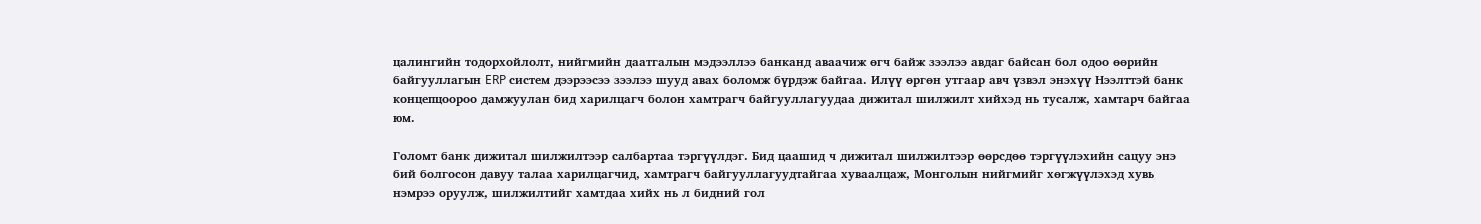цалингийн тодорхойлолт, нийгмийн даатгалын мэдээллээ банканд аваачиж өгч байж зээлээ авдаг байсан бол одоо өөрийн байгууллагын ERP систем дээрээсээ зээлээ шууд авах боломж бүрдэж байгаа. Илүү өргөн утгаар авч үзвэл энэхүү Нээлттэй банк концепцоороо дамжуулан бид харилцагч болон хамтрагч байгууллагуудаа дижитал шилжилт хийхэд нь тусалж, хамтарч байгаа юм.

Голомт банк дижитал шилжилтээр салбартаа тэргүүлдэг. Бид цаашид ч дижитал шилжилтээр өөрсдөө тэргүүлэхийн сацуу энэ бий болгосон давуу талаа харилцагчид, хамтрагч байгууллагуудтайгаа хуваалцаж, Монголын нийгмийг хөгжүүлэхэд хувь нэмрээ оруулж, шилжилтийг хамтдаа хийх нь л бидний гол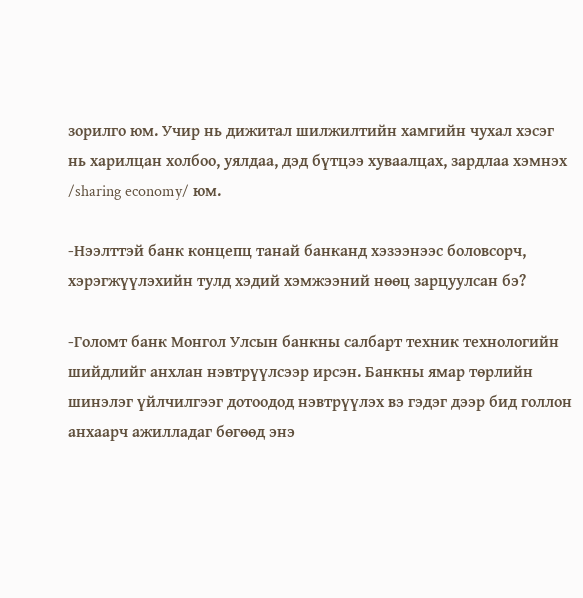зорилго юм. Учир нь дижитал шилжилтийн хамгийн чухал хэсэг нь харилцан холбоо, уялдаа, дэд бүтцээ хуваалцах, зардлаа хэмнэх /sharing economy/ юм.

-Нээлттэй банк концепц танай банканд хэзээнээс боловсорч, хэрэгжүүлэхийн тулд хэдий хэмжээний нөөц зарцуулсан бэ?

-Голомт банк Монгол Улсын банкны салбарт техник технологийн шийдлийг анхлан нэвтрүүлсээр ирсэн. Банкны ямар төрлийн шинэлэг үйлчилгээг дотоодод нэвтрүүлэх вэ гэдэг дээр бид голлон анхаарч ажилладаг бөгөөд энэ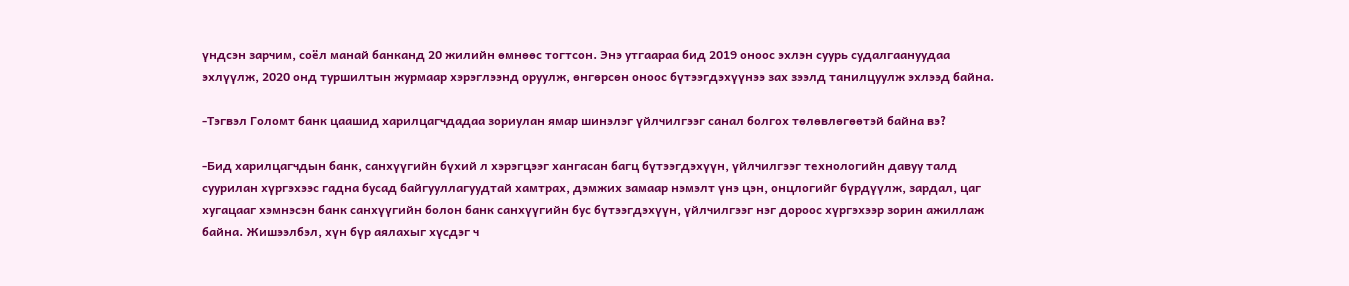үндсэн зарчим, соёл манай банканд 20 жилийн өмнөөс тогтсон. Энэ утгаараа бид 2019 оноос эхлэн суурь судалгаануудаа эхлүүлж, 2020 онд туршилтын журмаар хэрэглээнд оруулж, өнгөрсөн оноос бүтээгдэхүүнээ зах зээлд танилцуулж эхлээд байна.

-Тэгвэл Голомт банк цаашид харилцагчдадаа зориулан ямар шинэлэг үйлчилгээг санал болгох төлөвлөгөөтэй байна вэ?

-Бид харилцагчдын банк, санхүүгийн бүхий л хэрэгцээг хангасан багц бүтээгдэхүүн, үйлчилгээг технологийн давуу талд суурилан хүргэхээс гадна бусад байгууллагуудтай хамтрах, дэмжих замаар нэмэлт үнэ цэн, онцлогийг бүрдүүлж, зардал, цаг хугацааг хэмнэсэн банк санхүүгийн болон банк санхүүгийн бус бүтээгдэхүүн, үйлчилгээг нэг дороос хүргэхээр зорин ажиллаж байна. Жишээлбэл, хүн бүр аялахыг хүсдэг ч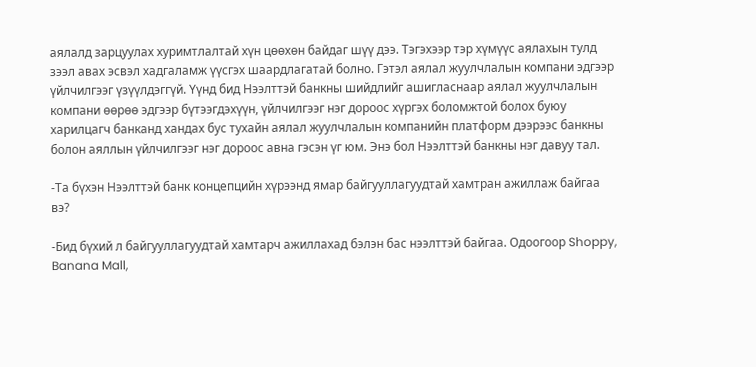аялалд зарцуулах хуримтлалтай хүн цөөхөн байдаг шүү дээ. Тэгэхээр тэр хүмүүс аялахын тулд зээл авах эсвэл хадгаламж үүсгэх шаардлагатай болно. Гэтэл аялал жуулчлалын компани эдгээр үйлчилгээг үзүүлдэггүй. Үүнд бид Нээлттэй банкны шийдлийг ашигласнаар аялал жуулчлалын компани өөрөө эдгээр бүтээгдэхүүн, үйлчилгээг нэг дороос хүргэх боломжтой болох буюу харилцагч банканд хандах бус тухайн аялал жуулчлалын компанийн платформ дээрээс банкны болон аяллын үйлчилгээг нэг дороос авна гэсэн үг юм. Энэ бол Нээлттэй банкны нэг давуу тал.

-Та бүхэн Нээлттэй банк концепцийн хүрээнд ямар байгууллагуудтай хамтран ажиллаж байгаа вэ?

-Бид бүхий л байгууллагуудтай хамтарч ажиллахад бэлэн бас нээлттэй байгаа. Одоогоор Shoppy,  Banana Mall,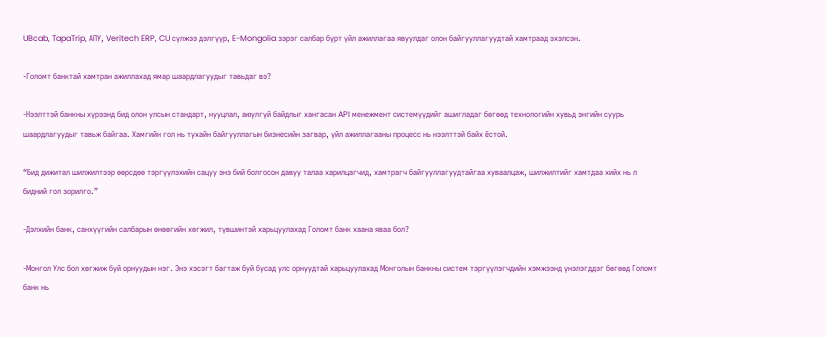UBcab, TapaTrip, АПУ, Veritech ERP, CU сүлжээ дэлгүүр, E-Mongolia зэрэг салбар бүрт үйл ажиллагаа явуулдаг олон байгууллагуудтай хамтраад эхэлсэн.

-Голомт банктай хамтран ажиллахад ямар шаардлагуудыг тавьдаг вэ?

-Нээлттэй банкны хүрээнд бид олон улсын стандарт, нууцлал, аюулгүй байдлыг хангасан API менежмент системүүдийг ашигладаг бөгөөд технологийн хувьд энгийн суурь шаардлагуудыг тавьж байгаа. Хамгийн гол нь тухайн байгууллагын бизнесийн загвар, үйл ажиллагааны процесс нь нээлттэй байх ёстой.

“Бид дижитал шилжилтээр өөрсдөө тэргүүлэхийн сацуу энэ бий болгосон давуу талаа харилцагчид, хамтрагч байгууллагуудтайгаа хуваалцаж, шилжилтийг хамтдаа хийх нь л бидний гол зорилго.”

-Дэлхийн банк, санхүүгийн салбарын өнөөгийн хөгжил, түвшинтэй харьцуулахад Голомт банк хаана яваа бол?

-Монгол Улс бол хөгжиж буй орнуудын нэг. Энэ хэсэгт багтаж буй бусад улс орнуудтай харьцуулахад Монголын банкны систем тэргүүлэгчдийн хэмжээнд үнэлэгддэг бөгөөд Голомт банк нь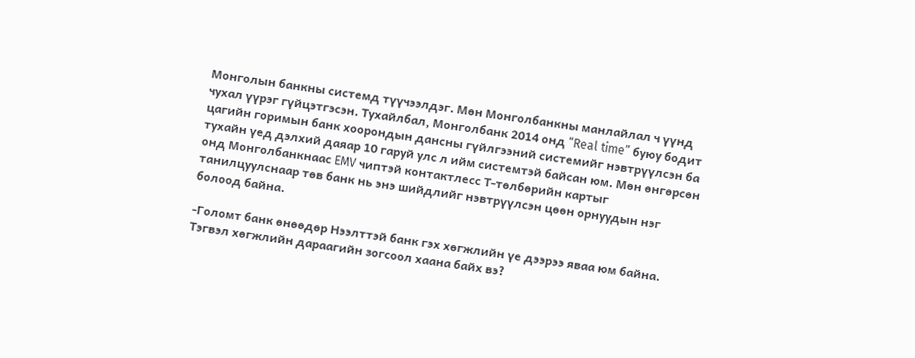Монголын банкны системд түүчээлдэг. Мөн Монголбанкны манлайлал ч үүнд чухал үүрэг гүйцэтгэсэн. Тухайлбал, Монголбанк 2014 онд “Real time” буюу бодит цагийн горимын банк хоорондын дансны гүйлгээний системийг нэвтрүүлсэн ба тухайн үед дэлхий даяар 10 гаруй улс л ийм системтэй байсан юм. Мөн өнгөрсөн онд Монголбанкнаас EMV чиптэй контактлесс Т-төлбөрийн картыг танилцуулснаар төв банк нь энэ шийдлийг нэвтрүүлсэн цөөн орнуудын нэг болоод байна.

-Голомт банк өнөөдөр Нээлттэй банк гэх хөгжлийн үе дээрээ яваа юм байна. Тэгвэл хөгжлийн дараагийн зогсоол хаана байх вэ?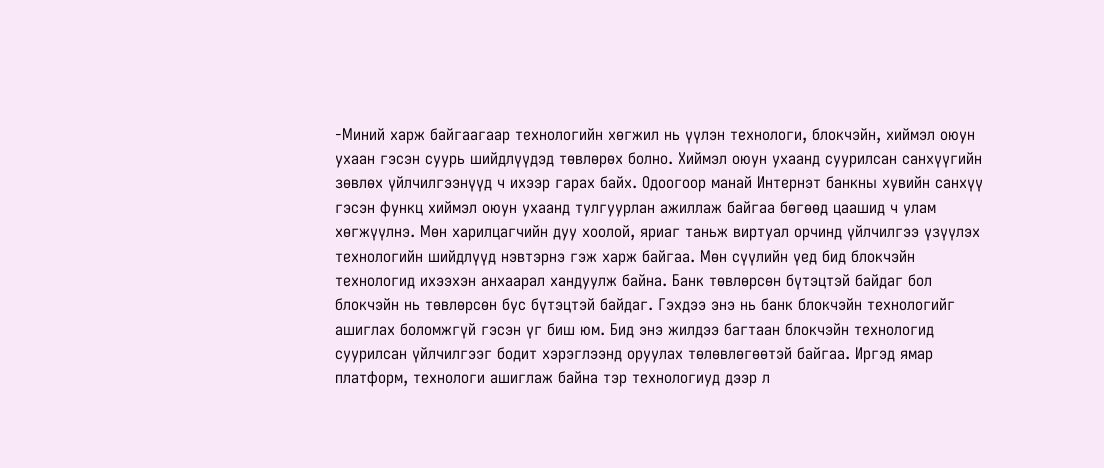-Миний харж байгаагаар технологийн хөгжил нь үүлэн технологи, блокчэйн, хиймэл оюун ухаан гэсэн суурь шийдлүүдэд төвлөрөх болно. Хиймэл оюун ухаанд суурилсан санхүүгийн зөвлөх үйлчилгээнүүд ч ихээр гарах байх. Одоогоор манай Интернэт банкны хувийн санхүү гэсэн функц хиймэл оюун ухаанд тулгуурлан ажиллаж байгаа бөгөөд цаашид ч улам хөгжүүлнэ. Мөн харилцагчийн дуу хоолой, яриаг таньж виртуал орчинд үйлчилгээ үзүүлэх технологийн шийдлүүд нэвтэрнэ гэж харж байгаа. Мөн сүүлийн үед бид блокчэйн технологид ихээхэн анхаарал хандуулж байна. Банк төвлөрсөн бүтэцтэй байдаг бол блокчэйн нь төвлөрсөн бус бүтэцтэй байдаг. Гэхдээ энэ нь банк блокчэйн технологийг ашиглах боломжгүй гэсэн үг биш юм. Бид энэ жилдээ багтаан блокчэйн технологид суурилсан үйлчилгээг бодит хэрэглээнд оруулах төлөвлөгөөтэй байгаа. Иргэд ямар платформ, технологи ашиглаж байна тэр технологиуд дээр л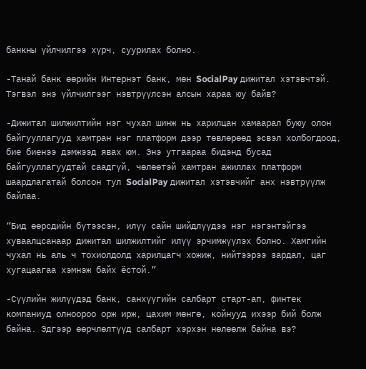банкны үйлчилгээ хүрч, суурилах болно.

-Танай банк өөрийн Интернэт банк, мөн SocialPay дижитал хэтэвчтэй. Тэгвэл энэ үйлчилгээг нэвтрүүлсэн алсын хараа юу байв?

-Дижитал шилжилтийн нэг чухал шинж нь харилцан хамаарал буюу олон байгууллагууд хамтран нэг платформ дээр төвлөрөөд эсвэл холбогдоод, бие биенээ дэмжээд явах юм. Энэ утгаараа бидэнд бусад байгууллагуудтай саадгүй, чөлөөтэй хамтран ажиллах платформ шаардлагатай болсон тул SocialPay дижитал хэтэвчийг анх нэвтрүүлж байлаа.

“Бид өөрсдийн бүтээсэн, илүү сайн шийдлүүдээ нэг нэгэнтэйгээ хуваалцсанаар дижитал шилжилтийг илүү эрчимжүүлэх болно. Хамгийн чухал нь аль ч тохиолдолд харилцагч хожиж, нийтээрээ зардал, цаг хугацаагаа хэмнэж байх ёстой.”

-Сүүлийн жилүүдэд банк, санхүүгийн салбарт старт-ап, финтек компаниуд олноороо орж ирж, цахим мөнгө, койнууд ихээр бий болж байна. Эдгээр өөрчлөлтүүд салбарт хэрхэн нөлөөлж байна вэ?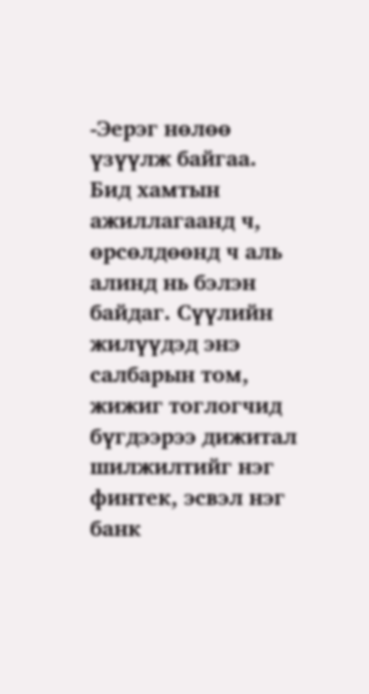-Эерэг нөлөө үзүүлж байгаа. Бид хамтын ажиллагаанд ч, өрсөлдөөнд ч аль алинд нь бэлэн байдаг. Сүүлийн жилүүдэд энэ салбарын том, жижиг тоглогчид бүгдээрээ дижитал шилжилтийг нэг финтек, эсвэл нэг банк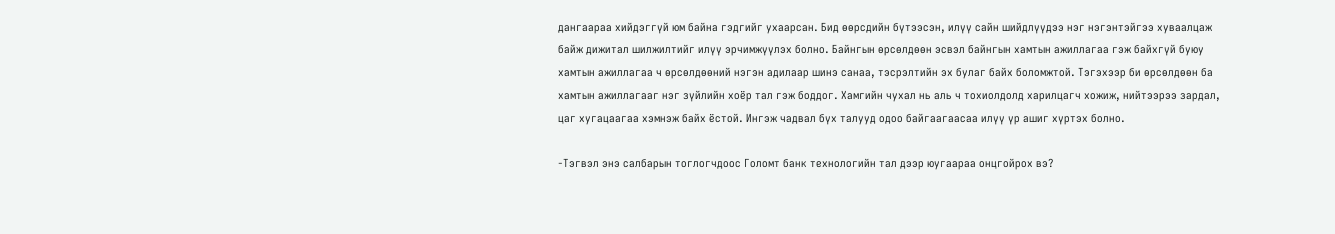дангаараа хийдэггүй юм байна гэдгийг ухаарсан. Бид өөрсдийн бүтээсэн, илүү сайн шийдлүүдээ нэг нэгэнтэйгээ хуваалцаж байж дижитал шилжилтийг илүү эрчимжүүлэх болно. Байнгын өрсөлдөөн эсвэл байнгын хамтын ажиллагаа гэж байхгүй буюу хамтын ажиллагаа ч өрсөлдөөний нэгэн адилаар шинэ санаа, тэсрэлтийн эх булаг байх боломжтой. Тэгэхээр би өрсөлдөөн ба хамтын ажиллагааг нэг зүйлийн хоёр тал гэж боддог. Хамгийн чухал нь аль ч тохиолдолд харилцагч хожиж, нийтээрээ зардал, цаг хугацаагаа хэмнэж байх ёстой. Ингэж чадвал бүх талууд одоо байгаагаасаа илүү үр ашиг хүртэх болно.

-Тэгвэл энэ салбарын тоглогчдоос Голомт банк технологийн тал дээр юугаараа онцгойрох вэ?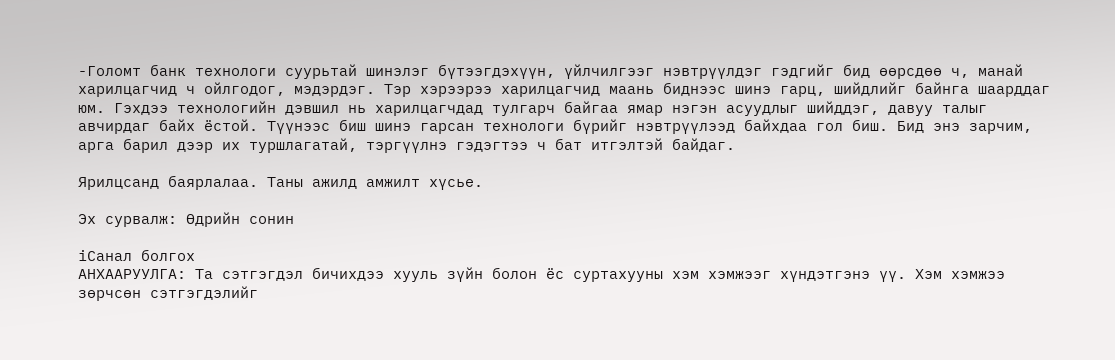-Голомт банк технологи суурьтай шинэлэг бүтээгдэхүүн, үйлчилгээг нэвтрүүлдэг гэдгийг бид өөрсдөө ч, манай харилцагчид ч ойлгодог, мэдэрдэг. Тэр хэрээрээ харилцагчид маань биднээс шинэ гарц, шийдлийг байнга шаарддаг юм. Гэхдээ технологийн дэвшил нь харилцагчдад тулгарч байгаа ямар нэгэн асуудлыг шийддэг, давуу талыг авчирдаг байх ёстой. Түүнээс биш шинэ гарсан технологи бүрийг нэвтрүүлээд байхдаа гол биш. Бид энэ зарчим, арга барил дээр их туршлагатай, тэргүүлнэ гэдэгтээ ч бат итгэлтэй байдаг.

Ярилцсанд баярлалаа. Таны ажилд амжилт хүсье.

Эх сурвалж: Өдрийн сонин

iСанал болгох
АНХААРУУЛГА: Та сэтгэгдэл бичихдээ хууль зүйн болон ёс суртахууны хэм хэмжээг хүндэтгэнэ үү. Хэм хэмжээ зөрчсөн сэтгэгдэлийг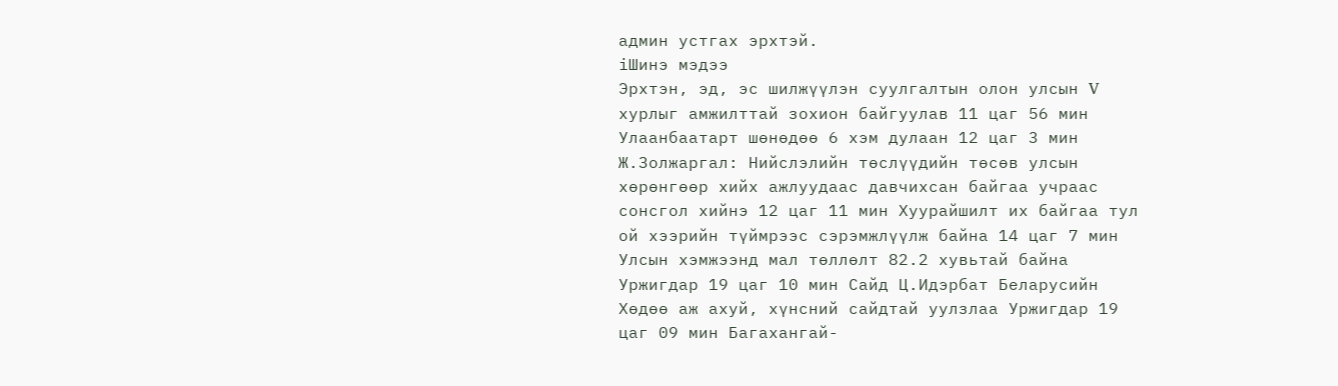админ устгах эрхтэй.
iШинэ мэдээ
Эрхтэн, эд, эс шилжүүлэн суулгалтын олон улсын V хурлыг амжилттай зохион байгуулав 11 цаг 56 мин Улаанбаатарт шөнөдөө 6 хэм дулаан 12 цаг 3 мин Ж.Золжаргал: Нийслэлийн төслүүдийн төсөв улсын хөрөнгөөр хийх ажлуудаас давчихсан байгаа учраас сонсгол хийнэ 12 цаг 11 мин Хуурайшилт их байгаа тул ой хээрийн түймрээс сэрэмжлүүлж байна 14 цаг 7 мин Улсын хэмжээнд мал төллөлт 82.2 хувьтай байна Уржигдар 19 цаг 10 мин Сайд Ц.Идэрбат Беларусийн Хөдөө аж ахуй, хүнсний сайдтай уулзлаа Уржигдар 19 цаг 09 мин Багахангай-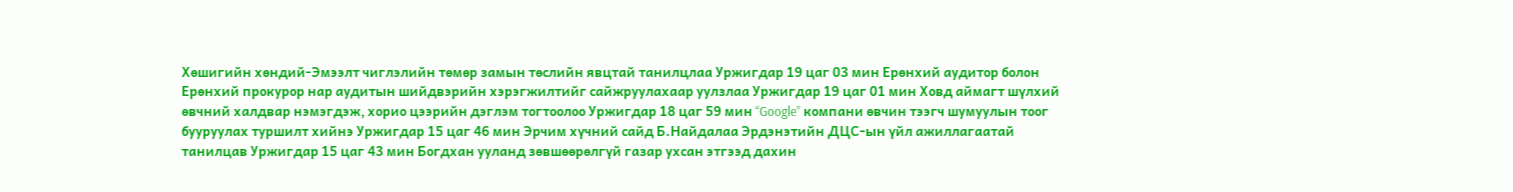Хөшигийн хөндий-Эмээлт чиглэлийн төмөр замын төслийн явцтай танилцлаа Уржигдар 19 цаг 03 мин Ерөнхий аудитор болон Ерөнхий прокурор нар аудитын шийдвэрийн хэрэгжилтийг сайжруулахаар уулзлаа Уржигдар 19 цаг 01 мин Ховд аймагт шүлхий өвчний халдвар нэмэгдэж, хорио цээрийн дэглэм тогтоолоо Уржигдар 18 цаг 59 мин “Google” компани өвчин тээгч шумуулын тоог бууруулах туршилт хийнэ Уржигдар 15 цаг 46 мин Эрчим хүчний сайд Б.Найдалаа Эрдэнэтийн ДЦС-ын үйл ажиллагаатай танилцав Уржигдар 15 цаг 43 мин Богдхан ууланд зөвшөөрөлгүй газар ухсан этгээд дахин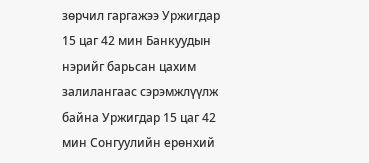зөрчил гаргажээ Уржигдар 15 цаг 42 мин Банкуудын нэрийг барьсан цахим залилангаас сэрэмжлүүлж байна Уржигдар 15 цаг 42 мин Сонгуулийн ерөнхий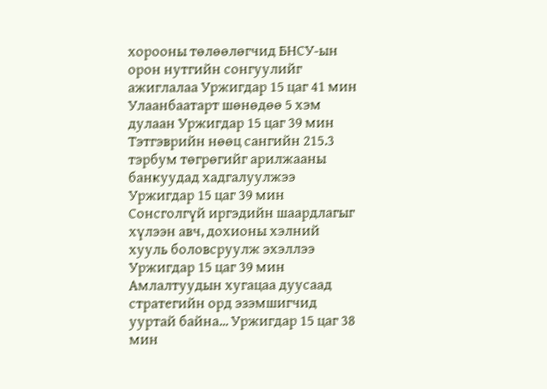хорооны төлөөлөгчид БНСУ-ын орон нутгийн сонгуулийг ажиглалаа Уржигдар 15 цаг 41 мин Улаанбаатарт шөнөдөө 5 хэм дулаан Уржигдар 15 цаг 39 мин Тэтгэврийн нөөц сангийн 215.3 тэрбум төгрөгийг арилжааны банкуудад хадгалуулжээ Уржигдар 15 цаг 39 мин Сонсголгүй иргэдийн шаардлагыг хүлээн авч, дохионы хэлний хууль боловсруулж эхэллээ Уржигдар 15 цаг 39 мин Амлалтуудын хугацаа дуусаад стратегийн орд эзэмшигчид ууртай байна... Уржигдар 15 цаг 38 мин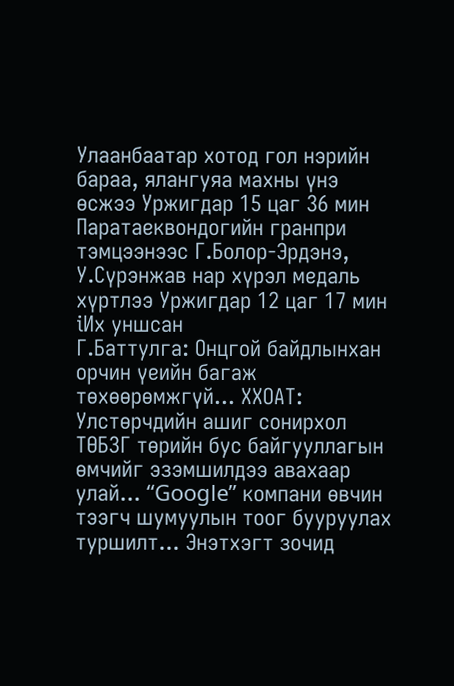Улаанбаатар хотод гол нэрийн бараа, ялангуяа махны үнэ өсжээ Уржигдар 15 цаг 36 мин Паратаеквондогийн гранпри тэмцээнээс Г.Болор-Эрдэнэ, У.Сүрэнжав нар хүрэл медаль хүртлээ Уржигдар 12 цаг 17 мин
iИх уншсан
Г.Баттулга: Онцгой байдлынхан орчин үеийн багаж төхөөрөмжгүй... ХХОАТ: Улстөрчдийн ашиг сонирхол ТӨБЗГ төрийн бус байгууллагын өмчийг эзэмшилдээ авахаар улай... “Google” компани өвчин тээгч шумуулын тоог бууруулах туршилт... Энэтхэгт зочид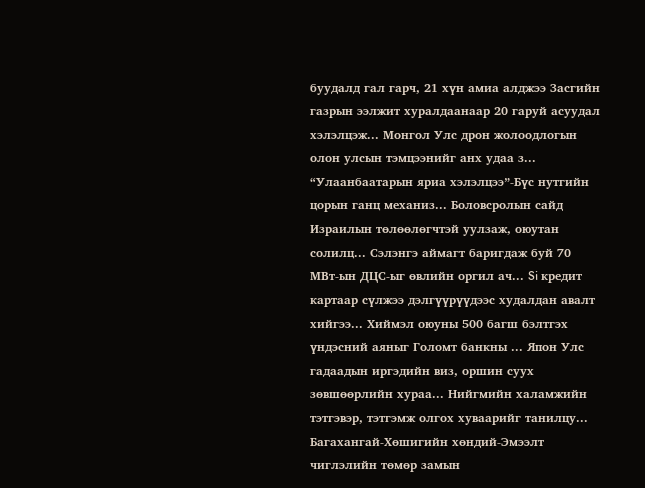буудалд гал гарч, 21 хүн амиа алджээ Засгийн газрын ээлжит хуралдаанаар 20 гаруй асуудал хэлэлцэж... Монгол Улс дрон жолоодлогын олон улсын тэмцээнийг анх удаа з... “Улаанбаатарын яриа хэлэлцээ”-Бүс нутгийн цорын ганц механиз... Боловсролын сайд Израилын төлөөлөгчтэй уулзаж, оюутан солилц... Сэлэнгэ аймагт баригдаж буй 70 МВт-ын ДЦС-ыг өвлийн оргил ач... Si кредит картаар сүлжээ дэлгүүрүүдээс худалдан авалт хийгээ... Хиймэл оюуны 500 багш бэлтгэх үндэсний аяныг Голомт банкны ... Япон Улс гадаадын иргэдийн виз, оршин суух зөвшөөрлийн хураа... Нийгмийн халамжийн тэтгэвэр, тэтгэмж олгох хуваарийг танилцу... Багахангай-Хөшигийн хөндий-Эмээлт чиглэлийн төмөр замын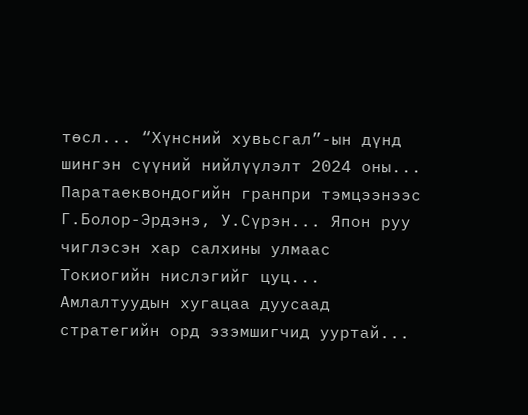төсл... “Хүнсний хувьсгал”-ын дүнд шингэн сүүний нийлүүлэлт 2024 оны... Паратаеквондогийн гранпри тэмцээнээс Г.Болор-Эрдэнэ, У.Сүрэн... Япон руу чиглэсэн хар салхины улмаас Токиогийн нислэгийг цуц... Амлалтуудын хугацаа дуусаад стратегийн орд эзэмшигчид ууртай...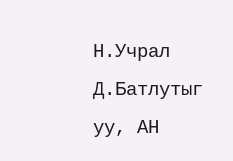Н.Учрал Д.Батлутыг уу, АН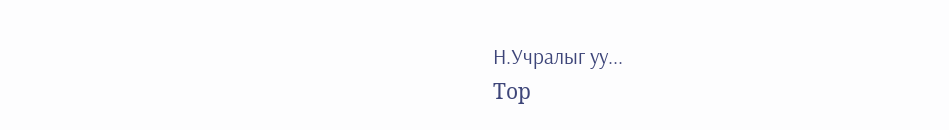Н.Учралыг уу...
Top